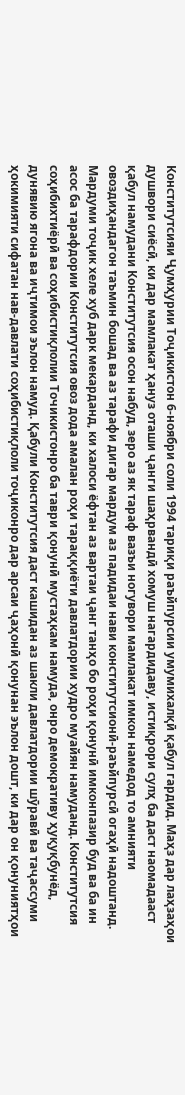Конститутсияи Ҷумҳурии Тоҷикистон 6-ноябри соли 1994 тариқи раъйпурсии умумихалқӣ қабул гардид. Маҳз дар лаҳзаҳои душвори сиёсӣ, ки дар мамлакат ҳануз оташи ҷанги шаҳрвандӣ хомуш нагардидаву, истиқрори сулҳ ба даст наомадааст қабул намудани Конститутсия осон набуд, зеро аз як тараф вазъи ногувори мамлакат имкон намедод то амнияти овоздиҳандагон таъмин бошад ва аз тарафи дигар мардум аз падидаи нави конститутсионӣ-раъйпурсӣ огаҳӣ надоштанд. Мардуми тоҷик хеле хуб дарк мекарданд, ки халоси ёфтан аз вартаи ҷанг танҳо бо роҳи қонунӣ имконпазир буд ва ба ин асос ба тарафдории Конститутсия овоз дода амалан роҳи тараққиёти давлатдории худро муайян намуданд. Конститутсия соҳибихтиёрӣ ва соҳибистиқлолии Точикистонро ба таври қонунӣ мустаҳкам намуда, онро демокративу ҳуқуқбунёд, дунявию ягона ва иҷтимои эълон намуд. Қабули Конститутсия даст кашидан аз шакли давлатдории шӯравӣ ва таҷассуми ҳокимияти сифатан нав-давлати соҳибистиқлоли тоҷиконро дар арсаи ҷаҳонӣ қонунан эълон дошт, ки дар он қонуниятҳои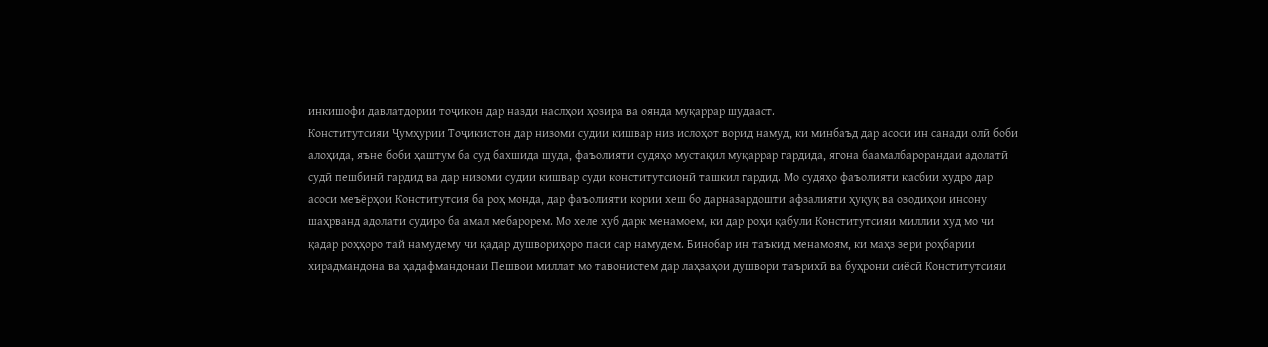инкишофи давлатдории тоҷикон дар назди наслҳои ҳозира ва оянда муқаррар шудааст.
Конститутсияи Ҷумҳурии Тоҷикистон дар низоми судии кишвар низ ислоҳот ворид намуд, ки минбаъд дар асоси ин санади олӣ боби алоҳида, яъне боби ҳаштум ба суд бахшида шуда, фаъолияти судяҳо мустақил муқаррар гардида, ягона баамалбарорандаи адолатӣ судӣ пешбинӣ гардид ва дар низоми судии кишвар суди конститутсионӣ ташкил гардид. Мо судяҳо фаъолияти касбии худро дар асоси меъёрҳои Конститутсия ба роҳ монда, дар фаъолияти кории хеш бо дарназардошти афзалияти ҳуқуқ ва озодиҳои инсону шаҳрванд адолати судиро ба амал мебарорем. Мо хеле хуб дарк менамоем, ки дар роҳи қабули Конститутсияи миллии худ мо чи қадар роҳҳоро тай намудему чи қадар душвориҳоро паси сар намудем. Бинобар ин таъкид менамоям, ки маҳз зери роҳбарии хирадмандона ва ҳадафмандонаи Пешвои миллат мо тавонистем дар лаҳзаҳои душвори таърихӣ ва буҳрони сиёсӣ Конститутсияи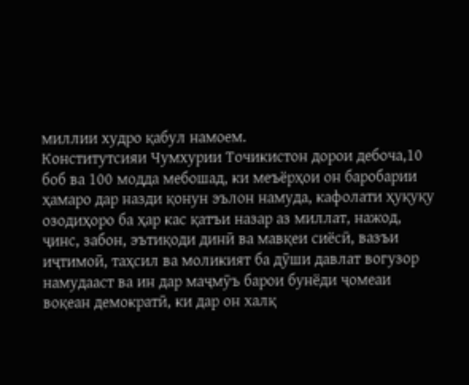миллии худро қабул намоем.
Конститутсияи Чумхурии Точикистон дорои дебоча,10 боб ва 100 модда мебошад, ки меъёрҳои он баробарии ҳамаро дар назди қонун эълон намуда, кафолати ҳуқуқу озодиҳоро ба ҳар кас қатъи назар аз миллат, нажод, ҷинс, забон, эътиқоди динӣ ва мавқеи сиёсӣ, вазъи иҷтимоӣ, таҳсил ва моликият ба дӯши давлат вогузор намудааст ва ин дар маҷмӯъ барои бунёди ҷомеаи воқеан демократӣ, ки дар он халқ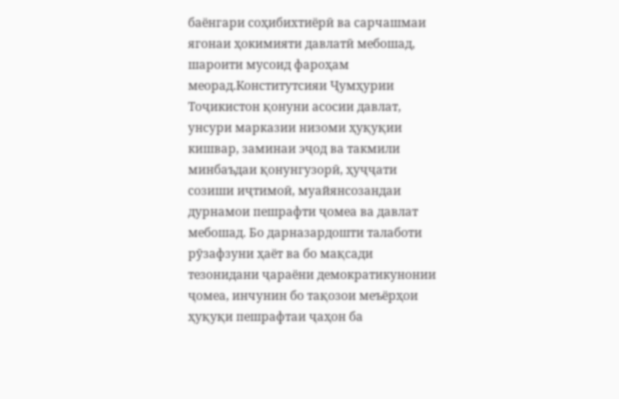баёнгари соҳибихтиёрӣ ва сарчашмаи ягонаи ҳокимияти давлатӣ мебошад, шароити мусоид фароҳам меорад.Конститутсияи Ҷумҳурии Тоҷикистон қонуни асосии давлат, унсури марказии низоми ҳуқуқии кишвар, заминаи эҷод ва такмили минбаъдаи қонунгузорӣ, ҳуҷҷати созиши иҷтимоӣ, муайянсозандаи дурнамои пешрафти ҷомеа ва давлат мебошад. Бо дарназардошти талаботи рӯзафзуни ҳаёт ва бо мақсади тезонидани ҷараёни демократикунонии ҷомеа, инчунин бо тақозои меъёрҳои ҳуқуқи пешрафтаи ҷаҳон ба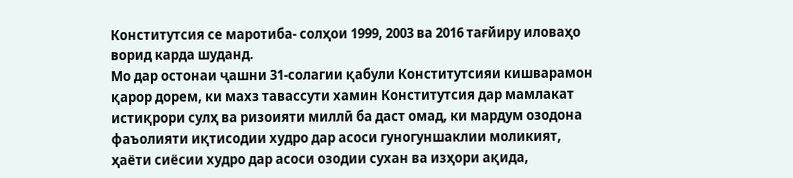Конститутсия се маротиба- солҳои 1999, 2003 ва 2016 тағйиру иловаҳо ворид карда шуданд.
Мо дар остонаи ҷашни 31-солагии қабули Конститутсияи кишварамон қарор дорем, ки махз тавассути хамин Конститутсия дар мамлакат истиқрори сулҳ ва ризоияти миллӣ ба даст омад, ки мардум озодона фаъолияти иқтисодии худро дар асоси гуногуншаклии моликият, ҳаёти сиёсии худро дар асоси озодии сухан ва изҳори ақида,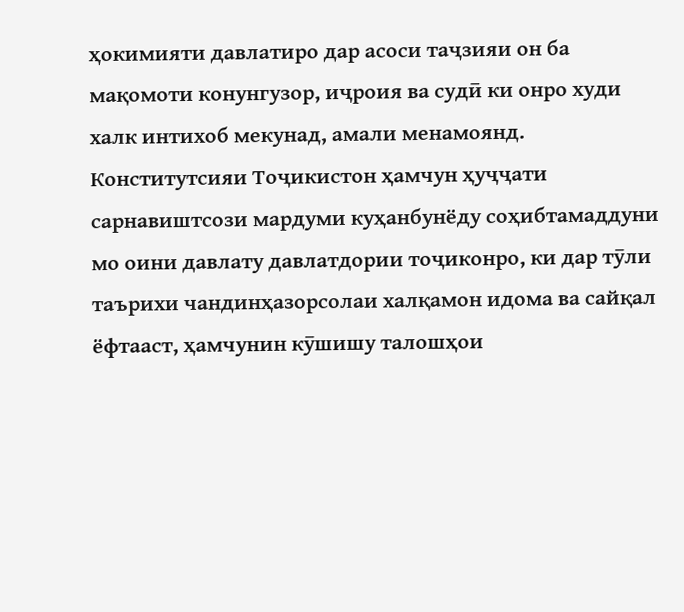ҳокимияти давлатиро дар асоси таҷзияи он ба мақомоти конунгузор, иҷроия ва судӣ ки онро худи халк интихоб мекунад, амали менамоянд.
Конститутсияи Тоҷикистон ҳамчун ҳуҷҷати сарнавиштсози мардуми куҳанбунёду соҳибтамаддуни мо оини давлату давлатдории тоҷиконро, ки дар тӯли таърихи чандинҳазорсолаи халқамон идома ва сайқал ёфтааст, ҳамчунин кӯшишу талошҳои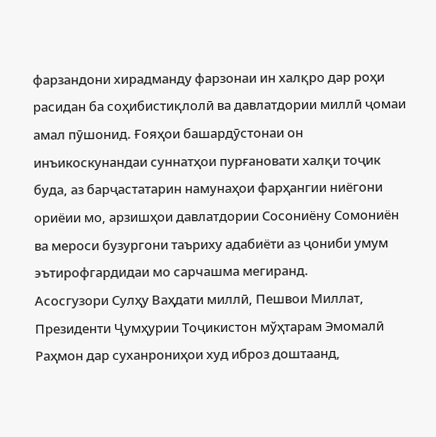фарзандони хирадманду фарзонаи ин халқро дар роҳи расидан ба соҳибистиқлолӣ ва давлатдории миллӣ ҷомаи амал пӯшонид. Ғояҳои башардӯстонаи он инъикоскунандаи суннатҳои пурғановати халқи тоҷик буда, аз барҷастатарин намунаҳои фарҳангии ниёгони ориёии мо, арзишҳои давлатдории Сосониёну Сомониён ва мероси бузургони таъриху адабиёти аз ҷониби умум эътирофгардидаи мо сарчашма мегиранд.
Асосгузори Сулҳу Ваҳдати миллӣ, Пешвои Миллат, Президенти Ҷумҳурии Тоҷикистон мўҳтарам Эмомалӣ Раҳмон дар суханрониҳои худ иброз доштаанд,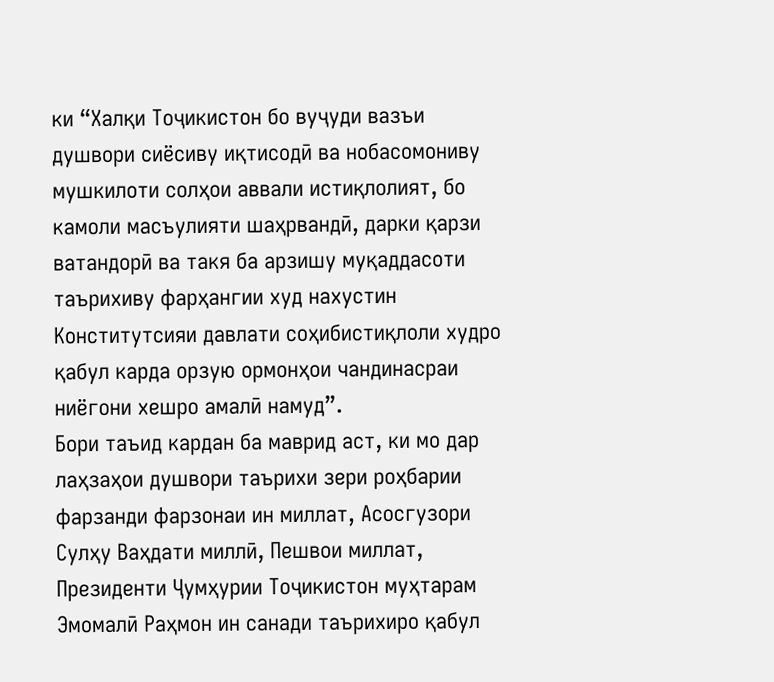ки “Халқи Тоҷикистон бо вуҷуди вазъи душвори сиёсиву иқтисодӣ ва нобасомониву мушкилоти солҳои аввали истиқлолият, бо камоли масъулияти шаҳрвандӣ, дарки қарзи ватандорӣ ва такя ба арзишу муқаддасоти таърихиву фарҳангии худ нахустин Конститутсияи давлати соҳибистиқлоли худро қабул карда орзую ормонҳои чандинасраи ниёгони хешро амалӣ намуд”.
Бори таъид кардан ба маврид аст, ки мо дар лаҳзаҳои душвори таърихи зери роҳбарии фарзанди фарзонаи ин миллат, Асосгузори Сулҳу Ваҳдати миллӣ, Пешвои миллат, Президенти Ҷумҳурии Тоҷикистон муҳтарам Эмомалӣ Раҳмон ин санади таърихиро қабул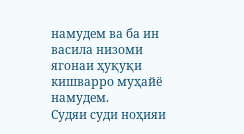намудем ва ба ин васила низоми ягонаи ҳуқуқи кишварро муҳайё намудем.
Судяи суди ноҳияи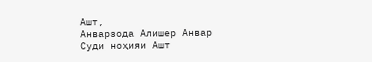Ашт,
Анварзода Алишер Анвар
Суди ноҳияи Ашт